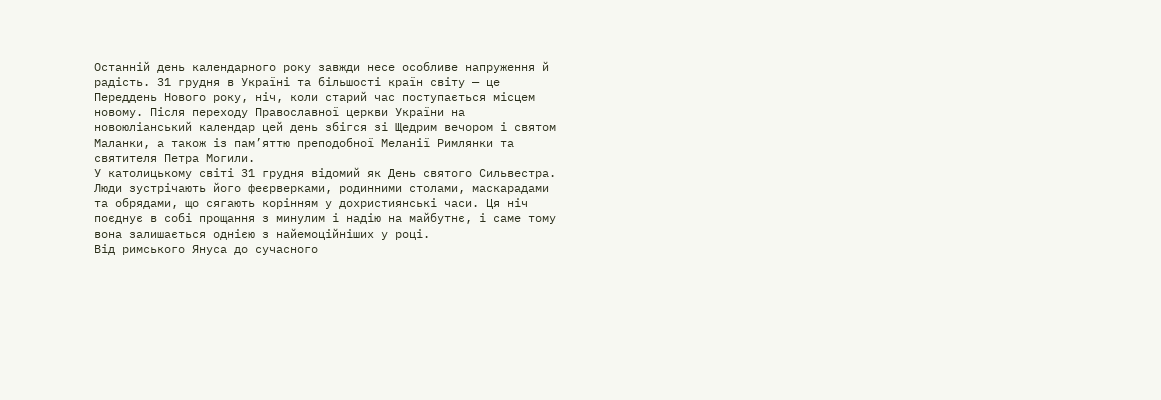Останній день календарного року завжди несе особливе напруження й радість. 31 грудня в Україні та більшості країн світу — це Переддень Нового року, ніч, коли старий час поступається місцем новому. Після переходу Православної церкви України на новоюліанський календар цей день збігся зі Щедрим вечором і святом Маланки, а також із пам’яттю преподобної Меланії Римлянки та святителя Петра Могили.
У католицькому світі 31 грудня відомий як День святого Сильвестра. Люди зустрічають його феєрверками, родинними столами, маскарадами та обрядами, що сягають корінням у дохристиянські часи. Ця ніч поєднує в собі прощання з минулим і надію на майбутнє, і саме тому вона залишається однією з найемоційніших у році.
Від римського Януса до сучасного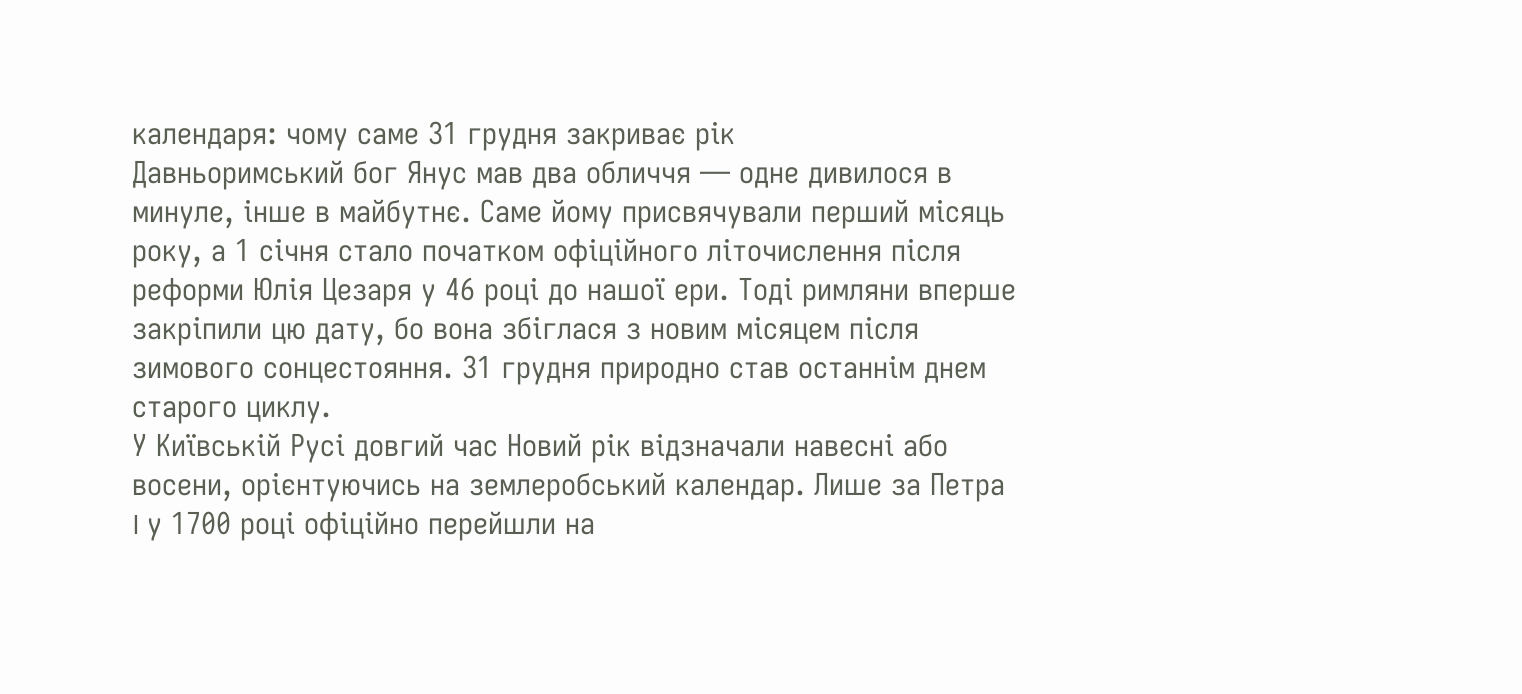календаря: чому саме 31 грудня закриває рік
Давньоримський бог Янус мав два обличчя — одне дивилося в минуле, інше в майбутнє. Саме йому присвячували перший місяць року, а 1 січня стало початком офіційного літочислення після реформи Юлія Цезаря у 46 році до нашої ери. Тоді римляни вперше закріпили цю дату, бо вона збіглася з новим місяцем після зимового сонцестояння. 31 грудня природно став останнім днем старого циклу.
У Київській Русі довгий час Новий рік відзначали навесні або восени, орієнтуючись на землеробський календар. Лише за Петра I у 1700 році офіційно перейшли на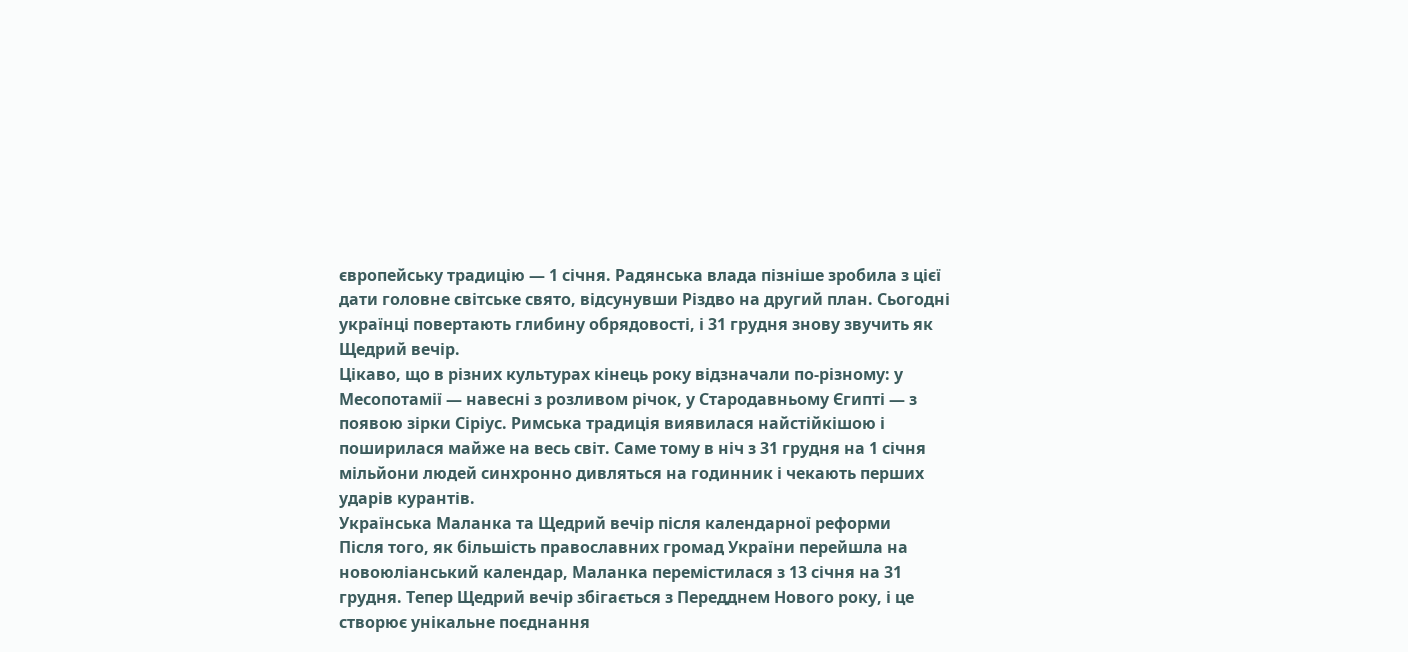європейську традицію — 1 січня. Радянська влада пізніше зробила з цієї дати головне світське свято, відсунувши Різдво на другий план. Сьогодні українці повертають глибину обрядовості, і 31 грудня знову звучить як Щедрий вечір.
Цікаво, що в різних культурах кінець року відзначали по-різному: у Месопотамії — навесні з розливом річок, у Стародавньому Єгипті — з появою зірки Сіріус. Римська традиція виявилася найстійкішою і поширилася майже на весь світ. Саме тому в ніч з 31 грудня на 1 січня мільйони людей синхронно дивляться на годинник і чекають перших ударів курантів.
Українська Маланка та Щедрий вечір після календарної реформи
Після того, як більшість православних громад України перейшла на новоюліанський календар, Маланка перемістилася з 13 січня на 31 грудня. Тепер Щедрий вечір збігається з Передднем Нового року, і це створює унікальне поєднання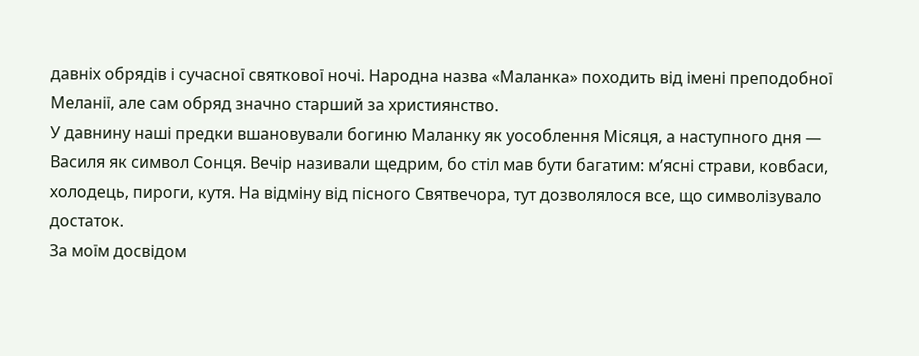давніх обрядів і сучасної святкової ночі. Народна назва «Маланка» походить від імені преподобної Меланії, але сам обряд значно старший за християнство.
У давнину наші предки вшановували богиню Маланку як уособлення Місяця, а наступного дня — Василя як символ Сонця. Вечір називали щедрим, бо стіл мав бути багатим: м’ясні страви, ковбаси, холодець, пироги, кутя. На відміну від пісного Святвечора, тут дозволялося все, що символізувало достаток.
За моїм досвідом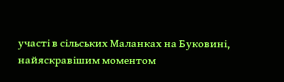участі в сільських Маланках на Буковині, найяскравішим моментом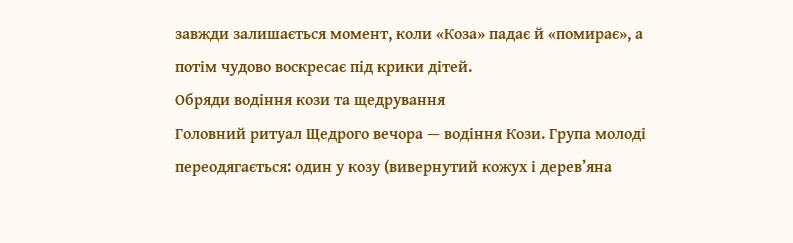завжди залишається момент, коли «Коза» падає й «помирає», а потім чудово воскресає під крики дітей.
Обряди водіння кози та щедрування
Головний ритуал Щедрого вечора — водіння Кози. Група молоді переодягається: один у козу (вивернутий кожух і дерев’яна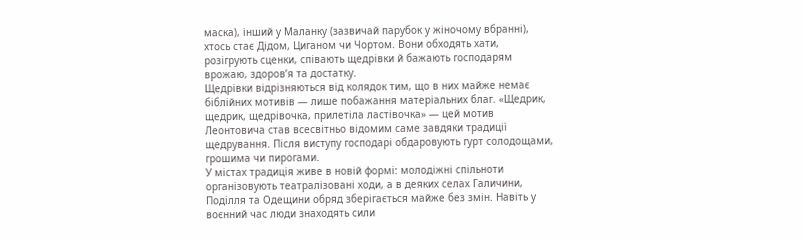маска), інший у Маланку (зазвичай парубок у жіночому вбранні), хтось стає Дідом, Циганом чи Чортом. Вони обходять хати, розігрують сценки, співають щедрівки й бажають господарям врожаю, здоров’я та достатку.
Щедрівки відрізняються від колядок тим, що в них майже немає біблійних мотивів — лише побажання матеріальних благ. «Щедрик, щедрик, щедрівочка, прилетіла ластівочка» — цей мотив Леонтовича став всесвітньо відомим саме завдяки традиції щедрування. Після виступу господарі обдаровують гурт солодощами, грошима чи пирогами.
У містах традиція живе в новій формі: молодіжні спільноти організовують театралізовані ходи, а в деяких селах Галичини, Поділля та Одещини обряд зберігається майже без змін. Навіть у воєнний час люди знаходять сили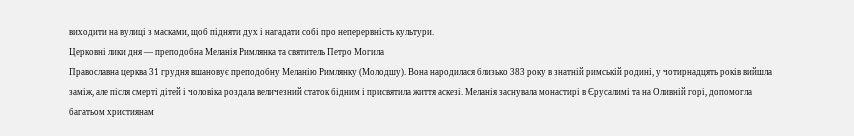виходити на вулиці з масками, щоб підняти дух і нагадати собі про неперервність культури.
Церковні лики дня — преподобна Меланія Римлянка та святитель Петро Могила
Православна церква 31 грудня вшановує преподобну Меланію Римлянку (Молодшу). Вона народилася близько 383 року в знатній римській родині, у чотирнадцять років вийшла заміж, але після смерті дітей і чоловіка роздала величезний статок бідним і присвятила життя аскезі. Меланія заснувала монастирі в Єрусалимі та на Оливній горі, допомогла багатьом християнам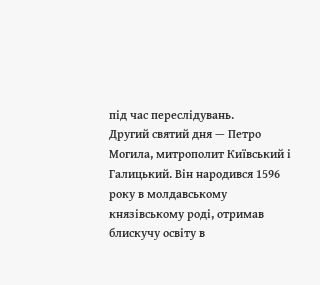під час переслідувань.
Другий святий дня — Петро Могила, митрополит Київський і Галицький. Він народився 1596 року в молдавському князівському роді, отримав блискучу освіту в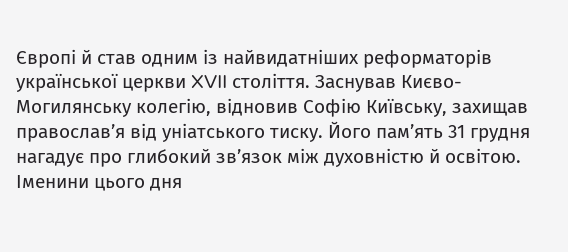Європі й став одним із найвидатніших реформаторів української церкви XVII століття. Заснував Києво-Могилянську колегію, відновив Софію Київську, захищав православ’я від уніатського тиску. Його пам’ять 31 грудня нагадує про глибокий зв’язок між духовністю й освітою.
Іменини цього дня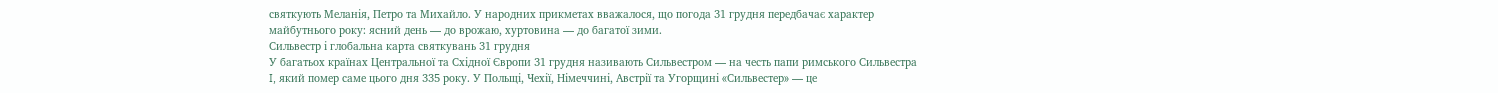святкують Меланія, Петро та Михайло. У народних прикметах вважалося, що погода 31 грудня передбачає характер майбутнього року: ясний день — до врожаю, хуртовина — до багатої зими.
Сильвестр і глобальна карта святкувань 31 грудня
У багатьох країнах Центральної та Східної Європи 31 грудня називають Сильвестром — на честь папи римського Сильвестра I, який помер саме цього дня 335 року. У Польщі, Чехії, Німеччині, Австрії та Угорщині «Сильвестер» — це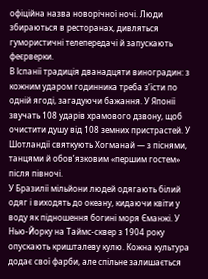офіційна назва новорічної ночі. Люди збираються в ресторанах, дивляться гумористичні телепередачі й запускають феєрверки.
В Іспанії традиція дванадцяти виноградин: з кожним ударом годинника треба з’їсти по одній ягоді, загадуючи бажання. У Японії звучать 108 ударів храмового дзвону, щоб очистити душу від 108 земних пристрастей. У Шотландії святкують Хогманай — з піснями, танцями й обов’язковим «першим гостем» після півночі.
У Бразилії мільйони людей одягають білий одяг і виходять до океану, кидаючи квіти у воду як підношення богині моря Єманжі. У Нью-Йорку на Таймс-сквер з 1904 року опускають кришталеву кулю. Кожна культура додає свої фарби, але спільне залишається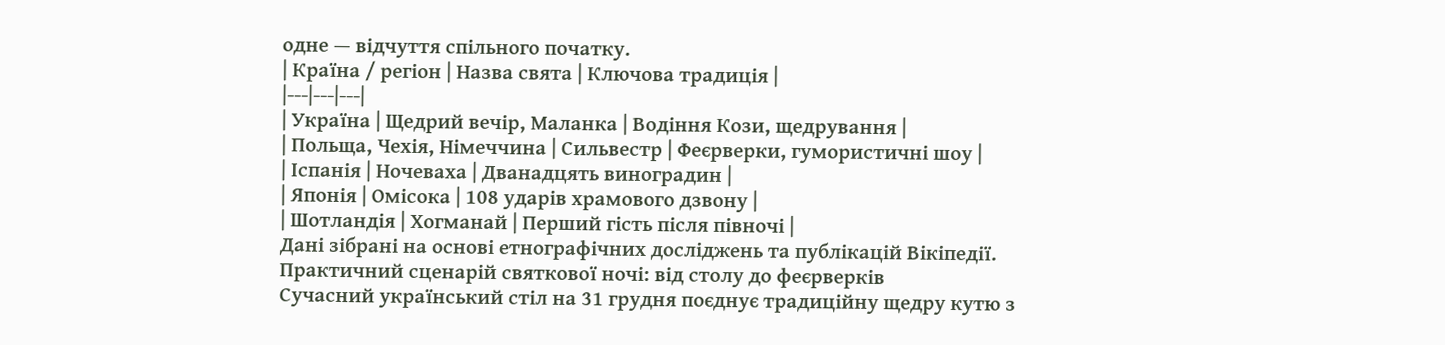одне — відчуття спільного початку.
| Країна / регіон | Назва свята | Ключова традиція |
|---|---|---|
| Україна | Щедрий вечір, Маланка | Водіння Кози, щедрування |
| Польща, Чехія, Німеччина | Сильвестр | Феєрверки, гумористичні шоу |
| Іспанія | Ночеваха | Дванадцять виноградин |
| Японія | Омісока | 108 ударів храмового дзвону |
| Шотландія | Хогманай | Перший гість після півночі |
Дані зібрані на основі етнографічних досліджень та публікацій Вікіпедії.
Практичний сценарій святкової ночі: від столу до феєрверків
Сучасний український стіл на 31 грудня поєднує традиційну щедру кутю з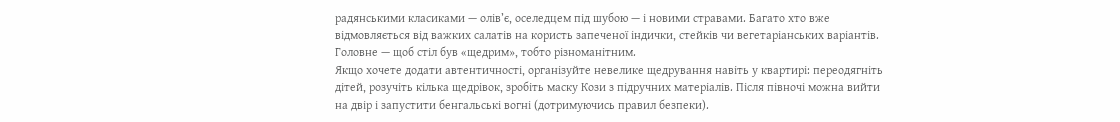радянськими класиками — олів’є, оселедцем під шубою — і новими стравами. Багато хто вже відмовляється від важких салатів на користь запеченої індички, стейків чи вегетаріанських варіантів. Головне — щоб стіл був «щедрим», тобто різноманітним.
Якщо хочете додати автентичності, організуйте невелике щедрування навіть у квартирі: переодягніть дітей, розучіть кілька щедрівок, зробіть маску Кози з підручних матеріалів. Після півночі можна вийти на двір і запустити бенгальські вогні (дотримуючись правил безпеки).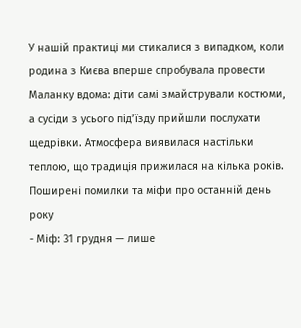У нашій практиці ми стикалися з випадком, коли родина з Києва вперше спробувала провести Маланку вдома: діти самі змайстрували костюми, а сусіди з усього під’їзду прийшли послухати щедрівки. Атмосфера виявилася настільки теплою, що традиція прижилася на кілька років.
Поширені помилки та міфи про останній день року
- Міф: 31 грудня — лише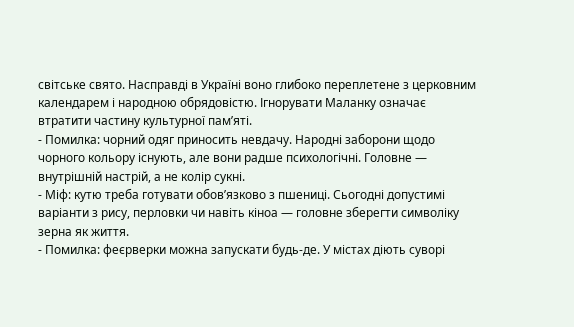світське свято. Насправді в Україні воно глибоко переплетене з церковним календарем і народною обрядовістю. Ігнорувати Маланку означає втратити частину культурної пам’яті.
- Помилка: чорний одяг приносить невдачу. Народні заборони щодо чорного кольору існують, але вони радше психологічні. Головне — внутрішній настрій, а не колір сукні.
- Міф: кутю треба готувати обов’язково з пшениці. Сьогодні допустимі варіанти з рису, перловки чи навіть кіноа — головне зберегти символіку зерна як життя.
- Помилка: феєрверки можна запускати будь-де. У містах діють суворі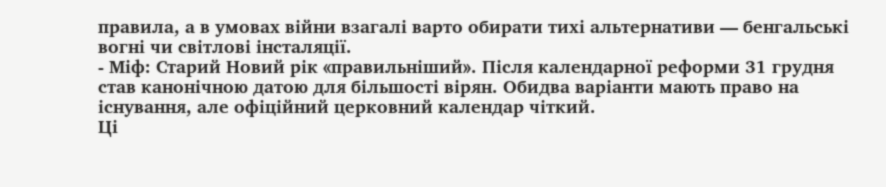правила, а в умовах війни взагалі варто обирати тихі альтернативи — бенгальські вогні чи світлові інсталяції.
- Міф: Старий Новий рік «правильніший». Після календарної реформи 31 грудня став канонічною датою для більшості вірян. Обидва варіанти мають право на існування, але офіційний церковний календар чіткий.
Ці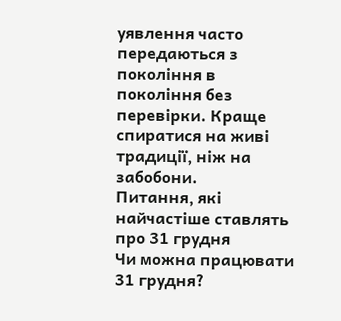уявлення часто передаються з покоління в покоління без перевірки. Краще спиратися на живі традиції, ніж на забобони.
Питання, які найчастіше ставлять про 31 грудня
Чи можна працювати 31 грудня?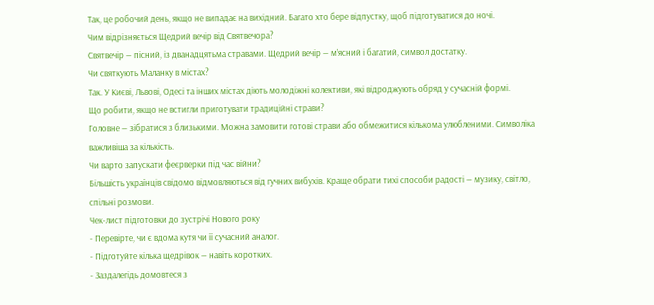Так, це робочий день, якщо не випадає на вихідний. Багато хто бере відпустку, щоб підготуватися до ночі.
Чим відрізняється Щедрий вечір від Святвечора?
Святвечір — пісний, із дванадцятьма стравами. Щедрий вечір — м’ясний і багатий, символ достатку.
Чи святкують Маланку в містах?
Так. У Києві, Львові, Одесі та інших містах діють молодіжні колективи, які відроджують обряд у сучасній формі.
Що робити, якщо не встигли приготувати традиційні страви?
Головне — зібратися з близькими. Можна замовити готові страви або обмежитися кількома улюбленими. Символіка важливіша за кількість.
Чи варто запускати феєрверки під час війни?
Більшість українців свідомо відмовляються від гучних вибухів. Краще обрати тихі способи радості — музику, світло, спільні розмови.
Чек-лист підготовки до зустрічі Нового року
- Перевірте, чи є вдома кутя чи її сучасний аналог.
- Підготуйте кілька щедрівок — навіть коротких.
- Заздалегідь домовтеся з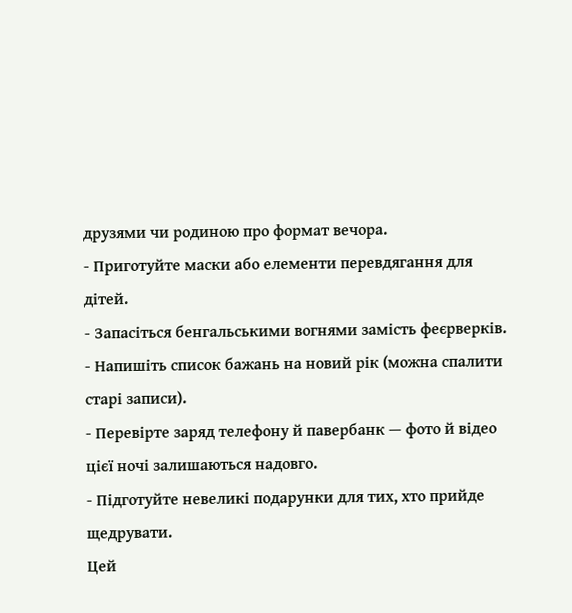друзями чи родиною про формат вечора.
- Приготуйте маски або елементи перевдягання для дітей.
- Запасіться бенгальськими вогнями замість феєрверків.
- Напишіть список бажань на новий рік (можна спалити старі записи).
- Перевірте заряд телефону й павербанк — фото й відео цієї ночі залишаються надовго.
- Підготуйте невеликі подарунки для тих, хто прийде щедрувати.
Цей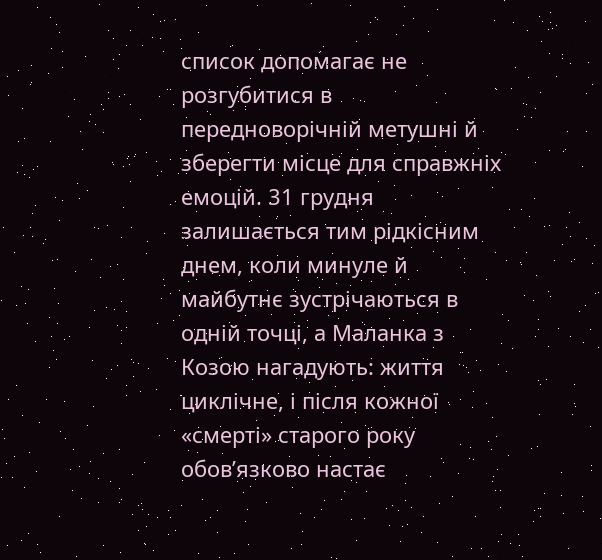список допомагає не розгубитися в передноворічній метушні й зберегти місце для справжніх емоцій. 31 грудня залишається тим рідкісним днем, коли минуле й майбутнє зустрічаються в одній точці, а Маланка з Козою нагадують: життя циклічне, і після кожної «смерті» старого року обов’язково настає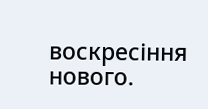воскресіння нового.